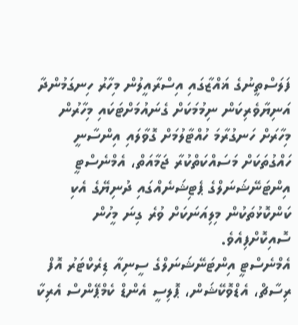ފަލަސްތީނުގެ ޣައްޒާގައި އިސްރާއީލުން މިހާރު ހިނގަމުންދާ އަނިޔާވެރިކަން ނިމުމަކަށް ގެނައުމަށްޓަކައި މިހާރުން މިހާރަށް ހަނގުރާމަ ހުއްޓާލުމަށް ގޮވާލައި އިންސާނީ ހައްގުތަކަށް މަސައްކަތްކުރާ ޖަމާއަތް، އެމްނެސްޓީ އިންޓަނޭޝަނަލްގެ ޕެޓިޝަނެއްގައި ދުނިޔޭގެ އެކި ކަންކޮޅުތަކުން މިލިއަނަކަށް ވުރެ ގިނަ މީހުން ސޮއިކޮށްފިއެވެ.
އެމްނެސްޓީ އިންޓަނޭޝަނަލްގެ ސީނިއާ ޑިރެކްޓަރު އޮފް ރިސާޗް، އެޑްވޮކޭޝަން، ޕޮލިސީ އެންޑް ކެމްޕޭންސް އެރިކާ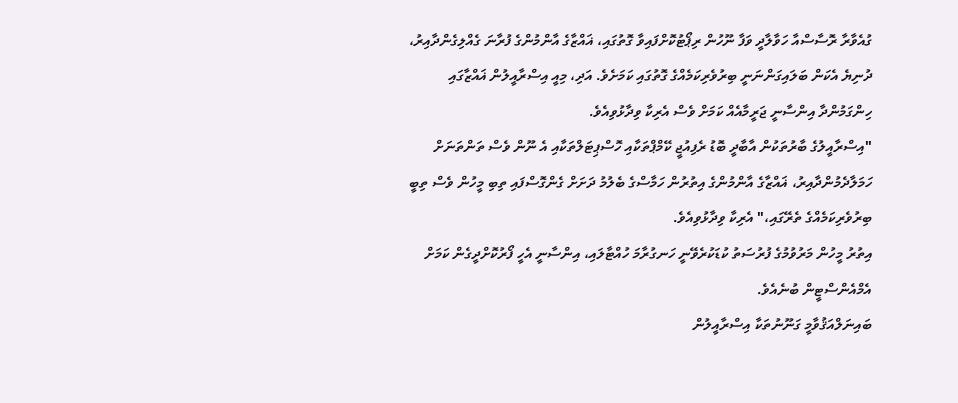ގުއެވާރާ ރޮސާސްއާ ހަވާލާދީ ވަފާ ނޫހުން ރިޕޯޓުކޮށްފައިވާ ގޮތުގައި، ޣައްޒާގެ އާންމުންގެ ފުރާނަ ގެއްލިގެންދާއިރު، ދުނިޔެ އެކަން ބަލައިގަންނަނީ ބިރުވެރިކަމެއްގެ ގޮތުގައި ކަމަށެވެ. އަދި، މިއީ އިސްރާއީލުން ޣައްޒާގައި ހިންގަމުންދާ އިންސާނީ ޖަރީމާއެއް ކަމަށް ވެސް އެރިކާ ވިދާޅުވިއެވެ.
"އިސްރާއީލުގެ ބާރުތަކުން އާބާދީ ބޮޑު ރެފިއުޖީ ކޭމްޕްތަކާއި ހޮސްޕިޓަލްތަކާއި އެ ނޫން ވެސް ތަންތަނަށް ހަމަލާދެމުންދާއިރު، ޣައްޒާގެ އާންމުންގެ އިތުރުން ހަމާސްގެ ބެލުމު ދަށަށް ގެންގޮސްފައި ތިބި މީހުން ވެސް ތިބީ ބިރުވެރިކަމެއްގެ ތެރޭގައި،" އެރިކާ ވިދާޅުވިއެވެ.
އިތުރު މީހުން މަރުވުމުގެ ފުރުސަތު ކުޑަކުރެވޭނީ ހަނގުރާމަ ހުއްޓާލައި، އިންސާނީ އެހީ ފޯރުކޮށްދީގެން ކަމަށް އެމްއެންސްޓީން ބުނެއެވެ.
ބައިނަލްއަޤުވާމީ ގަނޫނުތަކާ އިސްރާއީލުން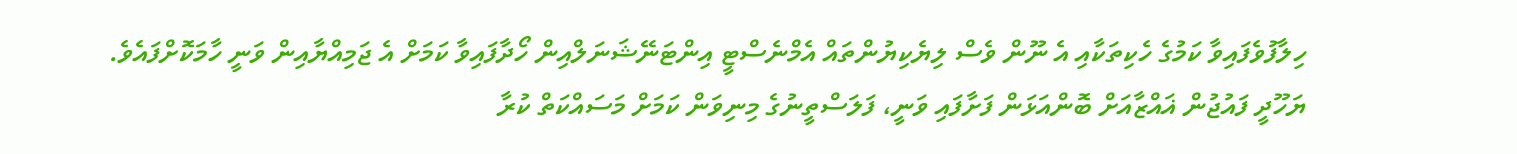ހިލާފުވެފައިވާ ކަމުގެ ހެކިތަކާއި އެ ނޫން ވެސް ލިޔެކިޔުންތައް އެމްނެސްޓީ އިންޓަނޭޝަނަލްއިން ހޯދާފައިވާ ކަމަށް އެ ޖަމިއްޔާއިން ވަނީ ހާމަކޮށްފައެވެ.
ޔަހޫދީ ފައުޖުން ޣައްޒާއަށް ބޮންއަޅަން ފަށާފައި ވަނީ، ފަލަސްތީނުގެ މިނިވަން ކަމަށް މަސައްކަތް ކުރާ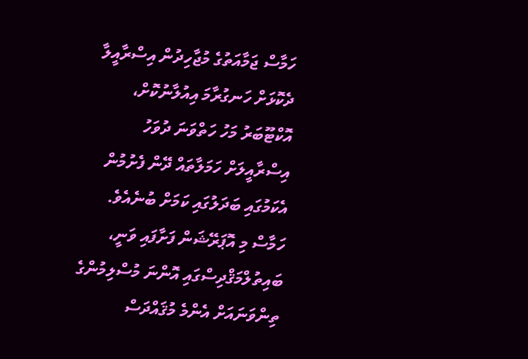ހަމާސް ޖަމާއަތުގެ މުޖާހިދުން އިސްރާއީލާ ދެކޮޅަށް ހަނގުރާމަ އިއުލާނުކޮށް، އޮކްޓޫބަރު މަހު ހަތްވަނަ ދުވަހު އިސްރާއީލަށް ހަމަލާތައް ދޭން ފެށުމުން އެކަމުގައި ބަދަލުގައި ކަމަށް ބުނެއެވެ. ހަމާސް މި އޮޕަރޭޝަން ފަށާފައި ވަނީ، ބައިތުލްމަޤްދިސްގައި އޮންނަ މުސްލިމުންގެ ތިންވަނައަށް އެންމެ މުޤައްދަސް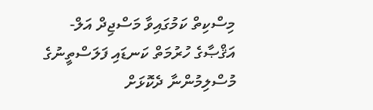މިސްކިތް ކަމުގައިވާ މަސްޖިދް އަލް-އަޤްޞާގެ ހުރުމަތް ކަނޑައި ފަލަސްތީނުގެ މުސްލިމުންނާ ދެކޮޅަށް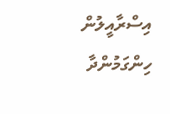އިސްރާއީލުން ހިންގަމުންދާ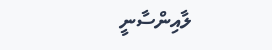ލާއިންސާނީ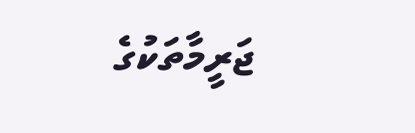ޖަރީމާތަކުގެ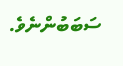ސަބަބުންނެވެ.